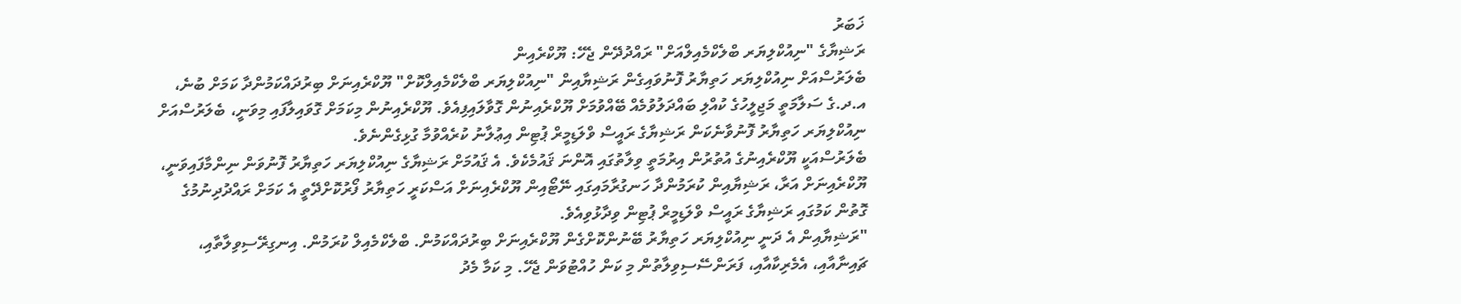ޚަބަރު
ރަޝިޔާގެ "ނިއުކްލިޔަރ ބްލެކްމެއިލްއަށް" ރައްދުދޭން ޖެހޭ: ޔޫކްރެއިން
ބެލަރުސްއަށް ނިއުކްލިޔަރ ހަތިޔާރު ފޮނުވައިގެން ރަޝިޔާއިން "ނިއުކްލިޔަރ ބްލެކްމެއިލްކޮށް" ޔޫކްރެއިނަށް ބިރުދައްކަމުންދާ ކަމަށް ބުނެ، އ.ދ.ގެ ސަލާމަތީ މަޖިލީހުގެ ކުއްލި ބައްދަލުވުމެއް ބޭއްވުމަށް ޔޫކްރެއިނުން ގޮވާލައިފިއެވެ. ޔޫކްރެއިނުން މިކަމަށް ގޮވައިލާފައި މިވަނީ، ބެލަރުސްއަށް ނިއުކްލިޔަރ ހަތިޔާރު ފޮނުވާނެކަން ރަޝިޔާގެ ރައީސް ވްލަޑިމީރް ޕުޓިން އިޢުލާނު ކުރެއްވުމާ ގުޅިގެންނެވެ.
ބެލަރުސްއަކީ ޔޫކްރެއިނުގެ އުތުރުން އިރުމަތީ ވިލާތުގައި އޮންނަ ޤައުމެކެވެ. އެ ޤައުމަށް ރަޝިޔާގެ ނިއުކްލިޔަރ ހަތިޔާރު ފޮނުވަން ނިންމާފައިވަނީ، ޔޫކްރެއިނަށް އަރާ، ރަޝިޔާއިން ކުރަމުންދާ ހަނގުރާމައިގައި ނޭޓޯއިން ޔޫކްރެއިނަށް އަސްކަރީ ހަތިޔާރު ފޯރުކޮށްދޭތީ އެ ކަމަށް ރައްދުދިނުމުގެ ގޮތުން ކަމުގައި ރަޝިޔާގެ ރައީސް ވްލަޑިމީރް ޕުޓިން ވިދާޅުވިއެވެ.
"ރަޝިޔާއިން އެ ދަނީ ނިއުކްލިޔަރ ހަތިޔާރު ބޭނުންކޮށްގެން ޔޫކްރެއިނަށް ބިރުދައްކަމުން. ބްލެކްމެއިލް ކުރަމުން. އިނގިރޭސިވިލާތާއި، ޗައިނާއާއި، އެމެރިކާއާއި، ފަރަންސޭސިވިލާތުން މި ކަން ހުއްޓުވަން ޖެހޭ. މި ކަމާ މެދު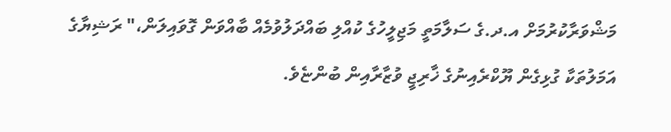މަޝްވަރާކުރުމަށް އ.ދ.ގެ ސަލާމަތީ މަޖިލީހުގެ ކުއްލި ބައްދަލުވުމެއް ބާއްވަން ގޮވައިލަން،" ރަޝިޔާގެ އަމަލުތަކާ ގުޅިގެން ޔޫކްރެއިނުގެ ޚާރިޖީ ވުޒާރާއިން ބުންޏެވެ.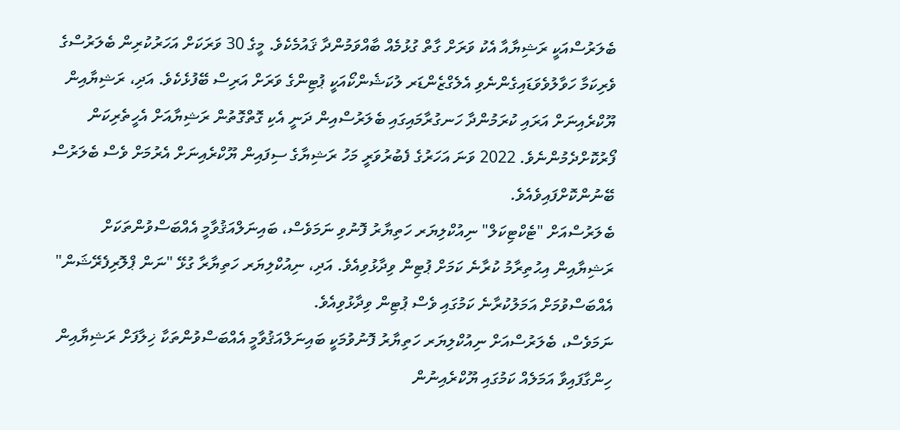ބެލަރުސްއަކީ ރަޝިޔާއާ އެކު ވަރަށް ގާތް ގުޅުމެއް ބާއްވަމުންދާ ޤައުމެކެވެ. މީގެ 30 ވަރަކަށް އަހަރުކުރިން ބެލަރުސްގެ ވެރިކަމާ ހަވާލުވެވަޑައިގެންނެވި އެލެގްޒެންޑަރ ލުކަޝެންކޯއަކީ ޕުޓިންގެ ވަރަށް އަރިސް ބޭފުޅެކެވެ. އަދި، ރަޝިޔާއިން ޔޫކްރެއިނަށް އަރައި ކުރަމުންދާ ހަނގުރާމައިގައި ބެލަރުސްއިން ދަނީ އެކި ގޮތްގޮތުން ރަޝިޔާއަށް އެހީތެރިކަން ފޯރުކޮށްދެމުންނެވެ. 2022 ވަނަ އަހަރުގެ ފެބުރުވަރީ މަހު ރަޝިޔާގެ ސިފައިން ޔޫކްރެއިނަށް އެރުމަށް ވެސް ބެލަރުސް ބޭނުންކޮށްފައިވެއެވެ.
ބެލަރުސްއަށް "ޓެކްޓިކަލް" ނިއުކްލިޔަރ ހަތިޔާރު ފޮނުވި ނަމަވެސް، ބައިނަލްއަޤުވާމީ އެއްބަސްވުންތަކަށް ރަޝިޔާއިން އިޙުތިރާމު ކުރާނެ ކަމަށް ޕުޓިން ވިދާޅުވިއެވެ. އަދި، ނިއުކްލިޔަރ ހަތިޔާރާ ގުޅޭ "ނަން ޕްލޮރިފެރޭޝަން" އެއްބަސްވުމަށް އަމަލުކުރާނެ ކަމުގައި ވެސް ޕުޓިން ވިދާޅުވިއެވެ.
ނަމަވެސް، ބެލަރުސްއަށް ނިއުކްލިޔަރ ހަތިޔާރު ފޮނުވުމަކީ ބައިނަލްއަޤުވާމީ އެއްބަސްވުންތަކާ ޚިލާފަށް ރަޝިޔާއިން ހިންގާފައިވާ އަމަލެއް ކަމުގައި ޔޫކްރެއިނުން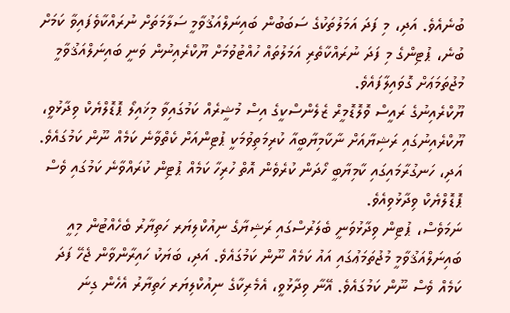ބުނެއެވެ. އަދި، މި ފަދަ އަމަލުތަކުގެ ސަބަބުން ބައިނަލްއަޤުވާމީ ސަލާމަތަށް ނުރައްކާވެފައިވާ ކަމަށް ބުނެ، ޕުޓިންގެ މި ފަދަ ނުރައްކާތެރި އަމަލުތައް ހުއްޓުވުމަށް ޔޫކްރެއިނުން ވަނީ ބައިނަލްއަޤުވާމީ މުޖުތަމަޢަށް ގޮވައިލާފައެވެ.
ޔޫކްރެއިނުގެ ރައީސް ވޮލޮޑޮމީރް ޒެލެންސްކީގެ އިސް މުޝީރެއް ކަމުގައިވާ މިޚައިލޯ ޕޮޑޮލްޔެކް ވިދާޅުވީ، ޔޫކްރެއިނުގައި ރަޝިޔާއަށް ނާކާމިޔާބީއާ ކުރިމަތިވުމަކީ ޕުޓިންއަށް ކެތްވާނެ ކަމެއް ނޫން ކަމުގައެވެ. އަދި، ހަނގުރާމައިގައި ކާމިޔާބީ ހޯދަން ކުރެވެން އޮތް ހުރިހާ ކަމެއް ޕުޓިން ކުރައްވާނެ ކަމުގައި ވެސް ޕޮޑޮލްޔެކް ވިދާޅުވިއެވެ.
ނަމަވެސް، ޕުޓިން ވިދާޅުވަނީ ބެލަރުސްގައި ރަޝިޔާގެ ނިއުކްލިޔަރ ހަތިޔާރު ބެހެއްޓުން މިއީ ބައިނަލްއަޤުވާމީ މުޖުތަމަޢުގައި އައު ކަމެއް ނޫން ކަމުގައެވެ. އަދި، ބަޔަކު ހައިރާންވާން ޖެހޭ ފަދަ ކަމެއް ވެސް ނޫން ކަމުގައެވެ. އޭނާ ވިދާޅުވީ، އެމެރިކާގެ ނިއުކްލިޔަރ ހަތިޔާރު އެހެން ގިނަ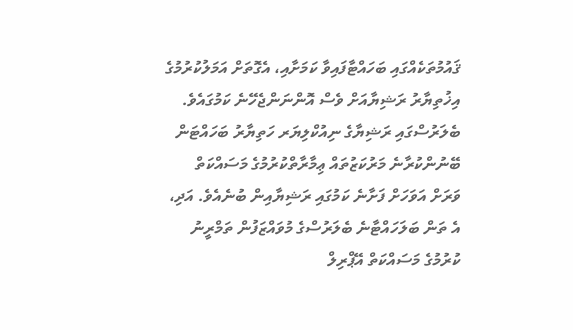ޤައުމުތަކެއްގައި ބަހައްޓާފައިވާ ކަމަށާއި، އެގޮތަށް އަމަލުކުރުމުގެ އިޚުތިޔާރު ރަޝިޔާއަށް ވެސް އޮންނަންޖެހޭނެ ކަމުގައެވެ.
ބެލަރުސްގައި ރަޝިޔާގެ ނިއުކްލިޔަރ ހަތިޔާރު ބަހައްޓަން ބޭނުންކުރާނެ މަރުކަޒުތައް ޢިމާރާތްކުރުމުގެ މަސައްކަތް ވަރަށް އަވަހަށް ފަށާނެ ކަމުގައި ރަޝިޔާއިން ބުނެއެވެ. އަދި، އެ ތަން ބަލަހައްޓާނެ ބެލަރުސްގެ މުވައްޒަފުން ތަމްރީނު ކުރުމުގެ މަސައްކަތް އޭޕްރިލް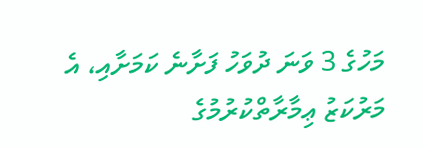މަހުގެ 3 ވަނަ ދުވަހު ފަށާނެ ކަމަށާއި، އެ މަރުކަޒު ޢިމާރާތްކުރުމުގެ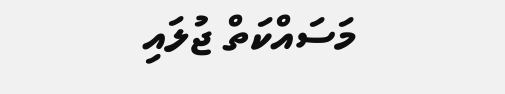މަސައްކަތް ޖުލައި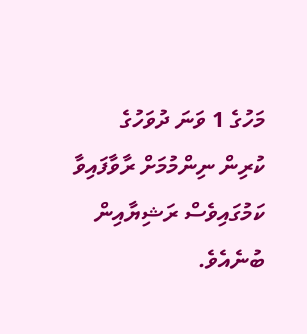މަހުގެ 1 ވަނަ ދުވަހުގެ ކުރިން ނިންމުމަށް ރާވާފައިވާ ކަމުގައިވެސް ރަޝިޔާއިން ބުނެއެވެ.